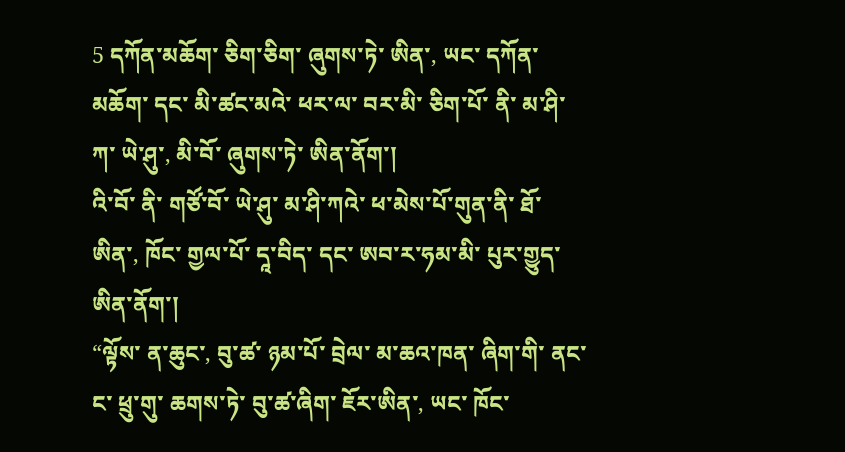5 དཀོན་མཆོག་ ཅིག་ཅིག་ ཞུགས་ཏེ་ ཨིན་, ཡང་ དཀོན་མཆོག་ དང་ མི་ཚང་མའེ་ ཕར་ལ་ བར་མི་ ཅིག་པོ་ ནི་ མ་ཤི་ཀ་ ཡེ་ཤུ་, མི་བོ་ ཞུགས་ཏེ་ ཨིན་ནོག་།
འི་བོ་ ནི་ གཙོ་བོ་ ཡེ་ཤུ་ མ་ཤི་ཀའེ་ ཕ་མེས་པོ་གུན་ནི་ ཐོ་ཨིན་, ཁོང་ གྱལ་པོ་ དཱ་བིད་ དང་ ཨབ་ར་ཧམ་མི་ པུར་གྱུད་ ཨིན་ནོག་།
“ལྟོས་ ན་ཆུང་, བུ་ཚ་ ཉམ་པོ་ བྲེལ་ མ་ཆའ་ཁན་ ཞིག་གི་ ནང་ང་ ཕྲུ་གུ་ ཆགས་ཏེ་ བུ་ཚ་ཞིག་ ཇོར་ཨིན་, ཡང་ ཁོང་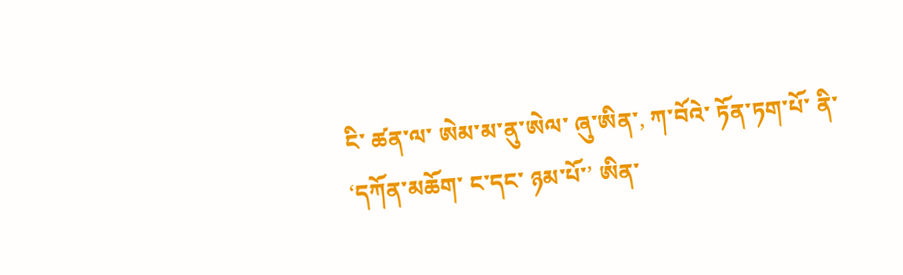ངི་ ཚན་ལ་ ཨེམ་མ་ནུ་ཨེལ་ ཞུ་ཨིན་, ཀ་བོའེ་ ཏོན་ཏག་པོ་ ནི་ ‘དཀོན་མཆོག་ ང་དང་ ཉམ་པོ་’ ཨིན་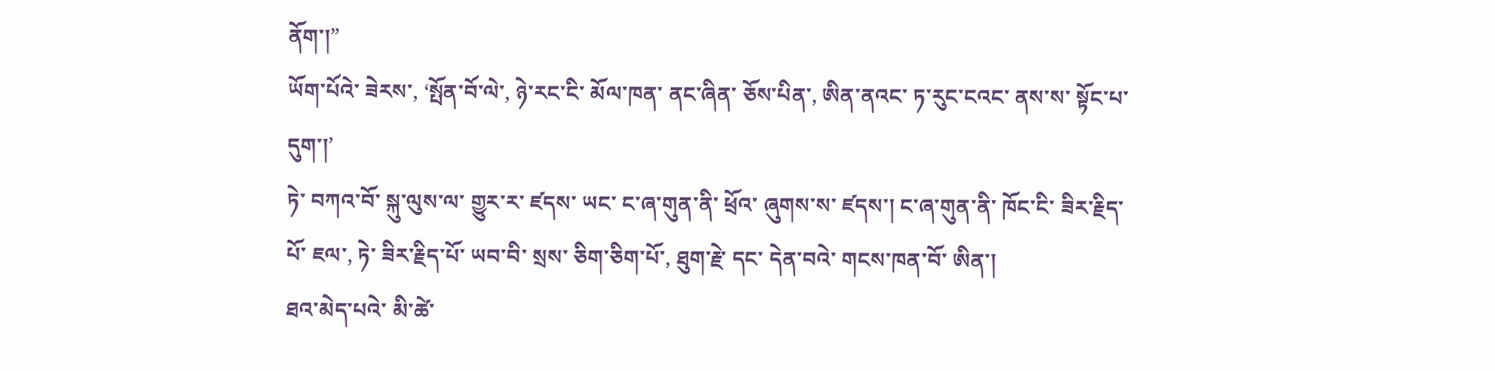ནོག་།”
ཡོག་པོའེ་ ཟེརས་, ‘སྤོན་བོ་ལེ་, ཉེ་རང་ངི་ མོལ་ཁན་ ནང་ཞིན་ ཅོས་པིན་, ཨིན་ནའང་ ཏ་རུང་ངའང་ ནས་ས་ སྟོང་པ་ དུག་།’
ཏེ་ བཀའ་བོ་ སྐུ་ལུས་ལ་ གྱུར་ར་ ཛདས་ ཡང་ ང་ཞ་གུན་ནི་ ཕྲོའ་ ཞུགས་ས་ ཛདས་། ང་ཞ་གུན་ནི་ ཁོང་ངི་ ཟིར་རྗིད་པོ་ ཇལ་, ཏེ་ ཟིར་རྗིད་པོ་ ཡབ་བི་ སྲས་ ཅིག་ཅིག་པོ་, ཐུག་རྗེ་ དང་ དེན་བའེ་ གངས་ཁན་བོ་ ཨིན་།
ཐའ་མེད་པའེ་ མི་ཚེ་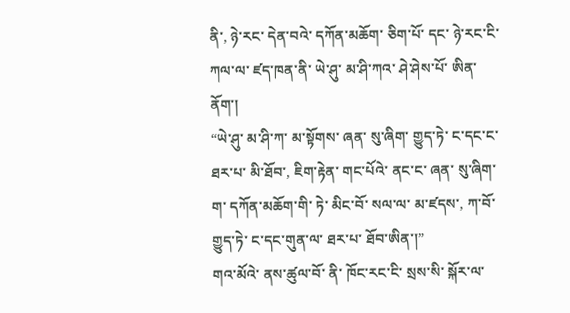ནི་, ཉེ་རང་ དེན་བའེ་ དཀོན་མཆོག་ ཅིག་པོ་ དང་ ཉེ་རང་ངི་ ཀལ་ལ་ ཛད་ཁན་ནི་ ཡེ་ཤུ་ མ་ཤི་ཀའ་ ཤེ་ཤེས་པོ་ ཨིན་ནོག་།
“ཡེ་ཤུ་ མ་ཤི་ཀ་ མ་སྟོགས་ ཞན་ སུ་ཞིག་ གྱུད་ཏེ་ ང་དང་ང་ ཐར་པ་ མི་ཐོབ་, ཇིག་རྟེན་ གང་པོའེ་ ནང་ང་ ཞན་ སུ་ཞིག་ག་ དཀོན་མཆོག་གི་ ཏེ་ མིང་བོ་ སལ་ལ་ མ་ཛདས་, ཀ་བོ་ གྱུད་ཏེ་ ང་དང་གུན་ལ་ ཐར་པ་ ཐོབ་ཨིན་།”
གའ་མོའེ་ ནས་ཚུལ་བོ་ ནི་ ཁོང་རང་ངི་ སྲས་སི་ སྐོར་ལ་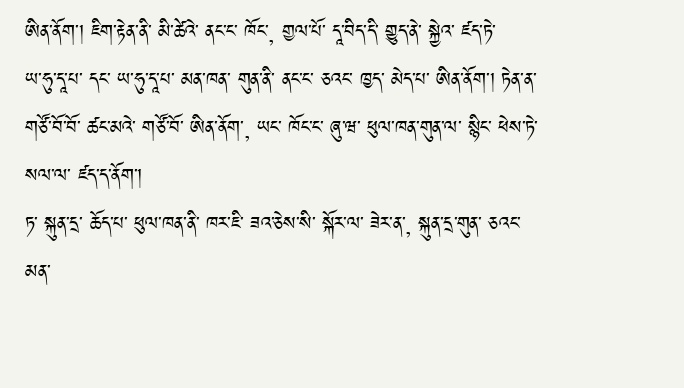ཨིན་ནོག་། ཇིག་རྟེན་ནི་ མི་ཚེའེ་ ནང་ང་ ཁོང་, གྱལ་པོ་ དཱ་བིད་དི་ གྱུད་ནེ་ སྐྱེའ་ ཛད་ཏེ་
ཡ་ཧུ་དཱ་པ་ དང་ ཡ་ཧུ་དཱ་པ་ མན་ཁན་ གུན་ནི་ ནང་ང་ ཅའང་ ཁྱད་ མེད་པ་ ཨིན་ནོག་། ཏེན་ན་ གཙོ་བོ་བོ་ ཚང་མའེ་ གཙོ་བོ་ ཨིན་ནོག་, ཡང་ ཁོང་ང་ ཞུ་ཝ་ ཕུལ་ཁན་གུན་ལ་ སྙིང་ ཕེས་ཏེ་ སལ་ལ་ ཛད་ད་ནོག་།
ཏ་ སྐུན་དྲ་ ཆོད་པ་ ཕུལ་ཁན་ནི་ ཁར་ཇི་ ཟའ་ཅེས་སི་ སྐོར་ལ་ ཟེར་ན་, སྐུན་དྲ་གུན་ ཅའང་ མན་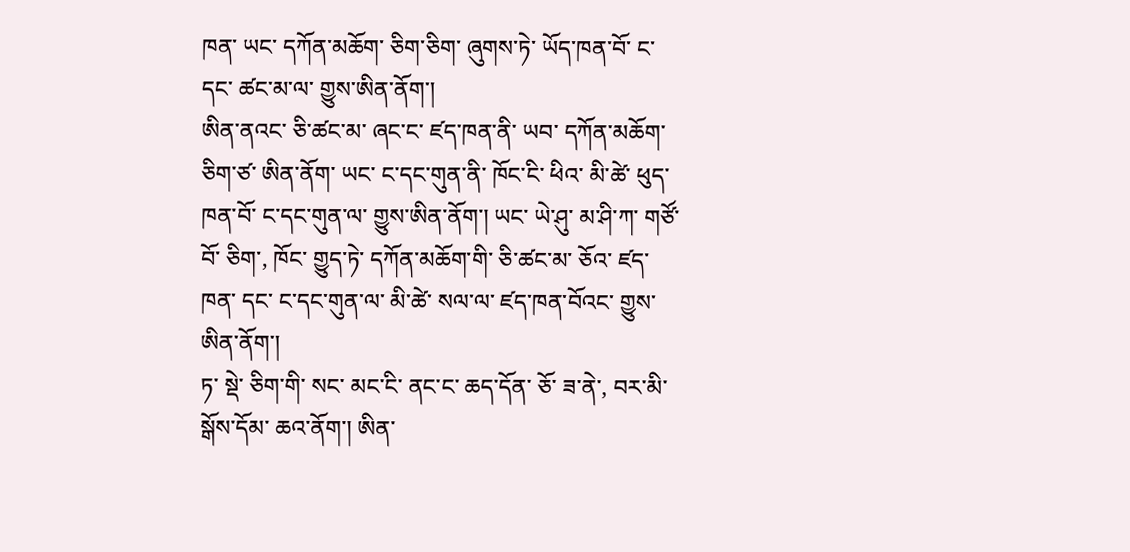ཁན་ ཡང་ དཀོན་མཆོག་ ཅིག་ཅིག་ ཞུགས་ཏེ་ ཡོད་ཁན་བོ་ ང་དང་ ཚང་མ་ལ་ གྱུས་ཨིན་ནོག་།
ཨིན་ནའང་ ཅི་ཚང་མ་ ཞང་ང་ ཛད་ཁན་ནི་ ཡབ་ དཀོན་མཆོག་ ཅིག་ཙ་ ཨིན་ནོག་ ཡང་ ང་དང་གུན་ནི་ ཁོང་ངི་ ཕིའ་ མི་ཚེ་ ཕུད་ཁན་བོ་ ང་དང་གུན་ལ་ གྱུས་ཨིན་ནོག་། ཡང་ ཡེ་ཤུ་ མ་ཤི་ཀ་ གཙོ་བོ་ ཅིག་, ཁོང་ གྱུད་ཏེ་ དཀོན་མཆོག་གི་ ཅི་ཚང་མ་ ཅོའ་ ཛད་ཁན་ དང་ ང་དང་གུན་ལ་ མི་ཚེ་ སལ་ལ་ ཛད་ཁན་བོའང་ གྱུས་ཨིན་ནོག་།
ཏ་ སྡེ་ ཅིག་གི་ སང་ མང་ངི་ ནང་ང་ ཆད་དོན་ ཅོ་ ཟ་ནེ་, བར་མི་ སྒོས་དོམ་ ཆའ་ནོག་། ཨིན་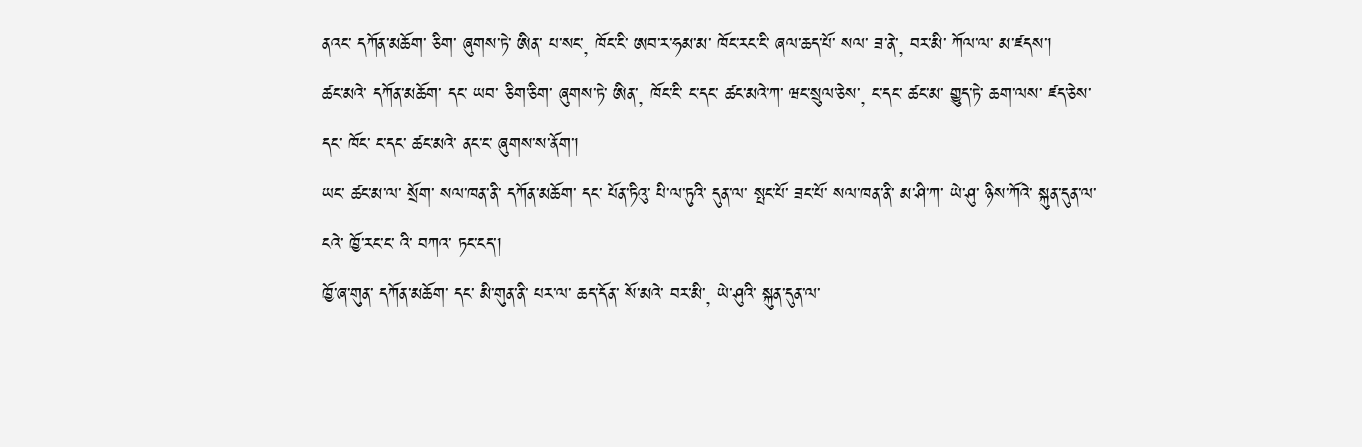ནའང་ དཀོན་མཆོག་ ཅིག་ ཞུགས་ཏེ་ ཨིན་ པ་སང་, ཁོང་ངི་ ཨབ་ར་ཧམ་མ་ ཁོང་རང་ངི་ ཞལ་ཆད་པོ་ སལ་ ཟ་ནེ་, བར་མི་ ཀོལ་ལ་ མ་ཛདས་།
ཚང་མའེ་ དཀོན་མཆོག་ དང་ ཡབ་ ཅིག་ཅིག་ ཞུགས་ཏེ་ ཨིན་, ཁོང་ངི་ ང་དང་ ཚང་མའེ་ཀ་ ཝང་སྲུལ་ཅེས་, ང་དང་ ཚང་མ་ གྱུད་ཏེ་ ཆག་ལས་ ཛད་ཅེས་ དང་ ཁོང་ ང་དང་ ཚང་མའེ་ ནང་ང་ ཞུགས་ས་ནོག་།
ཡང་ ཚང་མ་ལ་ སྲོག་ སལ་ཁན་ནི་ དཀོན་མཆོག་ དང་ པོན་ཏིའུ་ པི་ལ་ཏུའི་ དུན་ལ་ སྤང་པོ་ ཟང་པོ་ སལ་ཁན་ནི་ མ་ཤི་ཀ་ ཡེ་ཤུ་ ཉིས་ཀོའེ་ སྐུན་དུན་ལ་ ངའེ་ ཁྱོ་རང་ང་ འི་ བཀའ་ ཏང་ངད་།
ཁྱོ་ཞ་གུན་ དཀོན་མཆོག་ དང་ མི་གུན་ནི་ པར་ལ་ ཆད་དོན་ སོ་མའེ་ བར་མི་, ཡེ་ཤུའི་ སྐུན་དུན་ལ་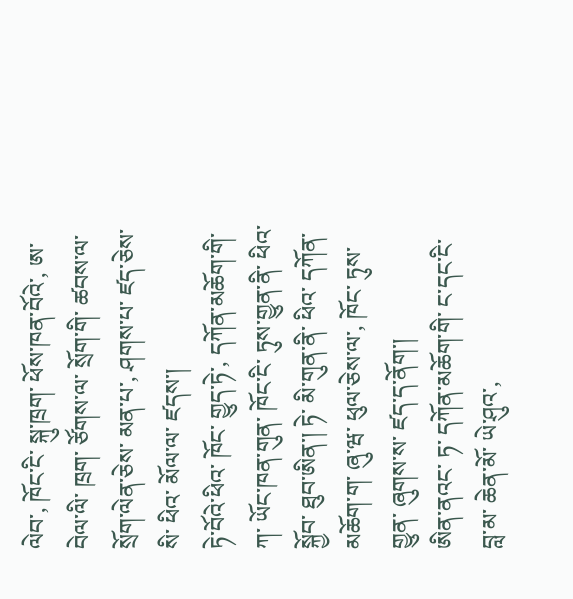ལེབ་, ཁོང་ངི་ སྐུ་ཁྲག་ ཕོས་ཁན་བོའེ་, ཨ་བེལ་ལི་ ཁྲག་ ཙོགས་ལ་ སྲོག་གི་ ཚབས་ལ་ སྲོག་ལེན་ཅེས་ མན་པ་, ཤགས་པ་ ཛད་ཅེས་སི་ ཕིའ་ མོལ་ལ་ ཛདས་།
ཏེ་བོའེ་ཕིའ་ ཁོང་ གྱུད་ཏེ་, དཀོན་མཆོག་གི་ཀ་ ཡོང་ཁན་གུན་ ཁོང་ངི་ ཏུས་གྱུན་ནི་ ཕིའ་ སྐྱོབ་ ཐུབ་ཨིན་། ཏེ་ མི་གུན་ནི་ ཕིའ་ དཀོན་མཆོག་ག་ ཞུ་ཝ་ ཕུལ་ཅེས་ལ་, ཁོང་ ཏུས་གྱུན་ ཞུགས་ས་ ཛད་ད་ནོག་།
ཨིན་ནའང་ ཏ་ དཀོན་མཆོག་གི་ ང་དང་ངི་ བླ་མ་ ཆེན་མོ་ ཡེ་ཤུའ་,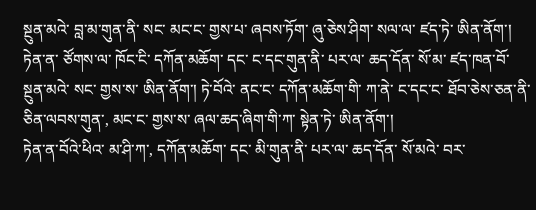སྔུན་མའེ་ བླ་མ་གུན་ནི་ སང་ མང་ང་ གྱས་པ་ ཞབས་ཏོག་ ཞུ་ཅེས་ཤིག་ སལ་ལ་ ཛད་ཏེ་ ཨིན་ནོག་། ཏེན་ན་ ཙོགས་ལ་ ཁོང་ངི་ དཀོན་མཆོག་ དང་ ང་དང་གུན་ནི་ པར་ལ་ ཆད་དོན་ སོ་མ་ ཛད་ཁན་བོ་ སྔུན་མའེ་ སང་ གྱས་ས་ ཨིན་ནོག་། ཏེ་བོའེ་ ནང་ང་ དཀོན་མཆོག་གི་ ཀ་ནེ་ ང་དང་ང་ ཐོབ་ཅེས་ཅན་ནི་ ཅིན་ལབས་གུན་, མང་ང་ གྱས་ས་ ཞལ་ཆད་ཞིག་གི་ཀ་ སྟེན་ཏེ་ ཨིན་ནོག་།
ཏེན་ན་བོའེ་ཕིའ་ མ་ཤི་ཀ་, དཀོན་མཆོག་ དང་ མི་གུན་ནི་ པར་ལ་ ཆད་དོན་ སོ་མའེ་ བར་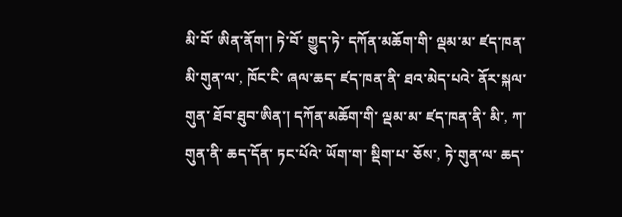མི་བོ་ ཨིན་ནོག་། ཏེ་བོ་ གྱུད་ཏེ་ དཀོན་མཆོག་གི་ ལྡམ་མ་ ཛད་ཁན་ མི་གུན་ལ་, ཁོང་ངི་ ཞལ་ཆད་ ཛད་ཁན་ནི་ ཐའ་མེད་པའེ་ ནོར་སྐལ་གུན་ ཐོབ་ཐུབ་ཨིན་། དཀོན་མཆོག་གི་ ལྡམ་མ་ ཛད་ཁན་ནི་ མི་, ཀ་གུན་ནི་ ཆད་དོན་ ཏང་པོའེ་ ཡོག་ག་ སྡིག་པ་ ཅོས་, ཏེ་གུན་ལ་ ཆད་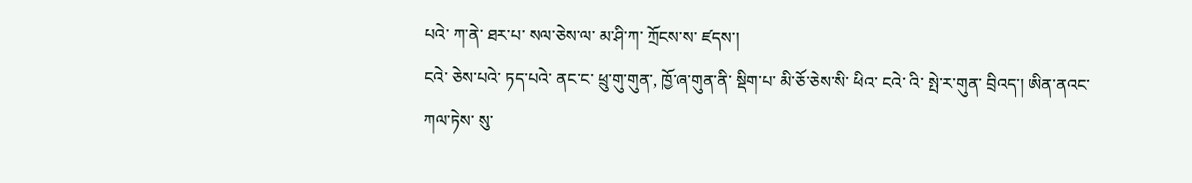པའེ་ ཀ་ནེ་ ཐར་པ་ སལ་ཅེས་ལ་ མ་ཤི་ཀ་ ཀྲོངས་ས་ ཛདས་།
ངའེ་ ཅེས་པའེ་ ཏད་པའེ་ ནང་ང་ ཕྲུ་གུ་གུན་, ཁྱོ་ཞ་གུན་ནི་ སྡིག་པ་ མི་ཅོ་ཅེས་སི་ ཕིའ་ ངའེ་ འི་ སྤེ་ར་གུན་ བྲིའད་། ཨིན་ནའང་ ཀལ་ཏེས་ སུ་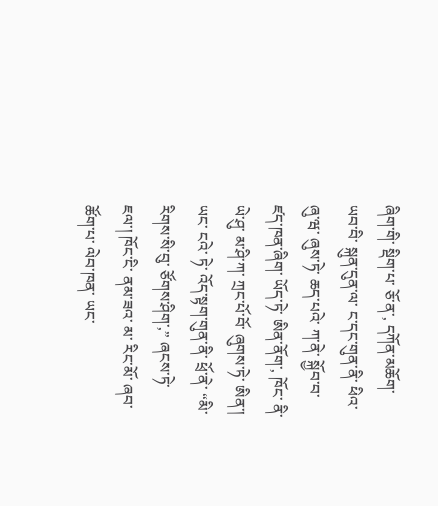ཞིག་གི་ སྡིག་པ་ ཅོ་ན་, དཀོན་མཆོག་ ཡབ་བི་ སྐུན་དུན་ལ་ ང་དང་གུན་ནི་ ཕིའ་ ཞུ་ཝ་ ཞུས་ཏེ་ ཆད་པའེ་ ཀ་ནེ་ སྐྱོབ་བ་ ཛད་ཁན་ཞིག་ ཡོད་ཏེ་ ཨིན་ནོག་, ཁོང་ ནི་ ཡེ་ཤུ་ མ་ཤི་ཀ་ ཀྲང་པོ་བོ་ ཞུགས་ཏེ་ ཨིན་།
ཡང་ ངའེ་ ཏེ་ འོད་སྟག་གུན་ནི་ ཕྲོ་ནེ་ “མི་རིགས་སི་བུ་ ཙོགས་ཤིག་,” ཞངས་ཏེ་ ཇལ་། ཁོང་ངི་ ནམ་ཟའ་ མ་ རིང་མོ་ ཞབ་ ཚོག་པ་ ལེབ་ཁན་ ཡང་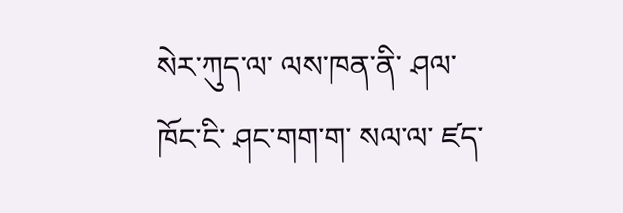སེར་ཀུད་ལ་ ལས་ཁན་ནི་ ཤལ་ ཁོང་ངི་ ཤང་གག་ག་ སལ་ལ་ ཛད་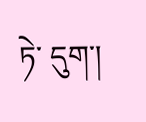ཏེ་ དུག་།